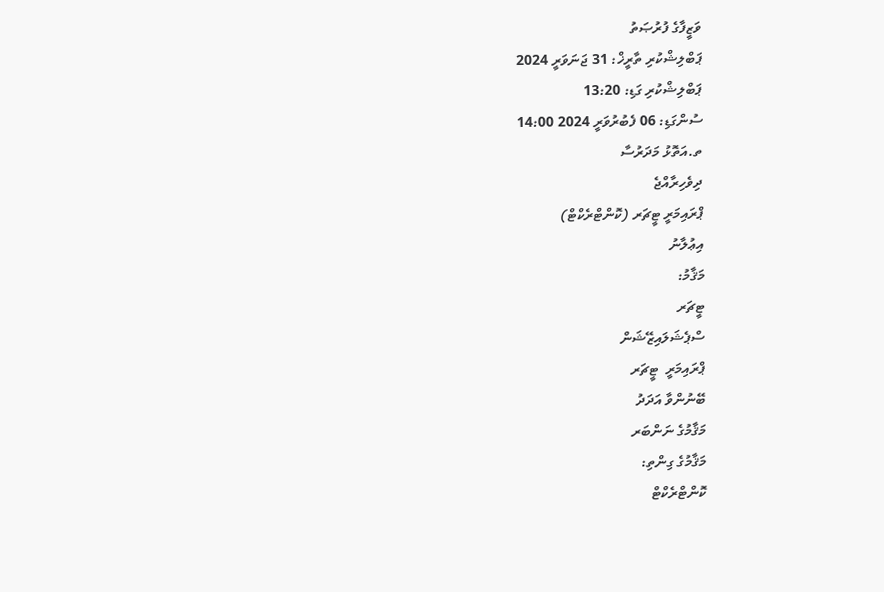ވަޒީފާގެ ފުރުޞަތު
ޕަބްލިޝްކުރި ތާރީޚް: 31 ޖަނަވަރީ 2024
ޕަބްލިޝްކުރި ގަޑި: 13:20
ސުންގަޑި: 06 ފެބުރުވަރީ 2024 14:00
ތ.އަތޮޅު މަދަރުސާ
ދިވެހިރާއްޖެ
ޕްރައިމަރީ ޓީޗަރ (ކޮންޓްރެކްޓް)
އިޢުލާނު
މަޤާމު:
ޓީޗަރ
ސްޕެޝަލައިޒޭޝަން
ޕްރައިމަރީ  ޓީޗަރ
ބޭނުންވާ އަދަދު
މަޤާމުގެ ނަންބަރ
މަޤާމުގެ ގިންތި:
ކޮންޓްރެކްޓް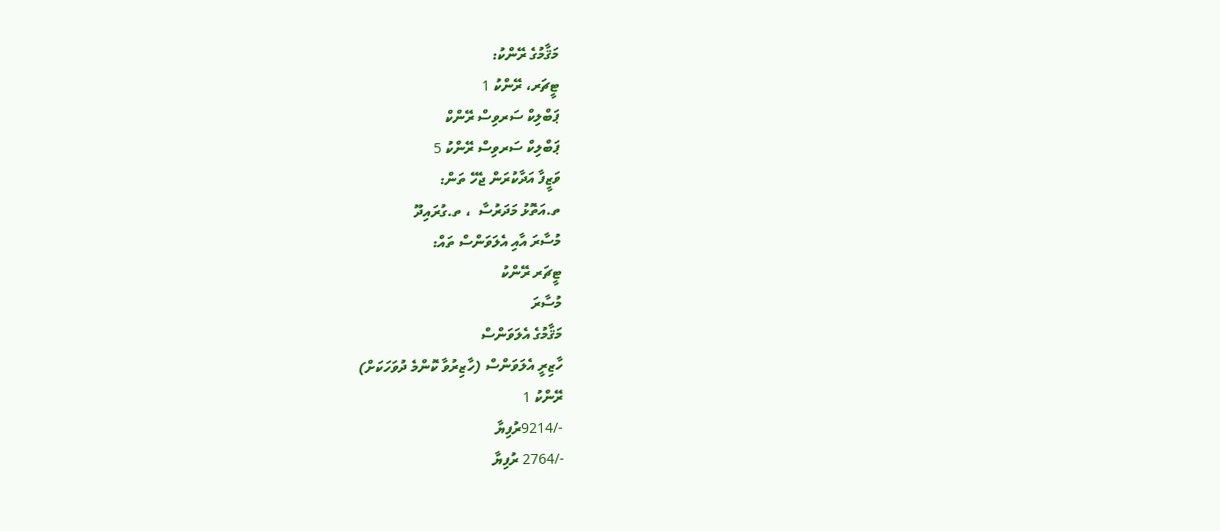މަޤާމުގެ ރޭންކު:
ޓީޗަރ، ރޭންކު 1
ޕަބްލިކް ސަރވިސް ރޭންކް
ޕަބްލިކް ސަރވިސް ރޭންކު 5
ވަޒީފާ އަދާކުރަން ޖެހޭ ތަން:
ތ.އަތޮޅު މަދަރުސާ  ، ތ.ގުރައިދޫ
މުސާރަ އާއި އެލަވަންސް ތައް:
ޓީޗަރ ރޭންކު
މުސާރަ
މަޤާމުގެ އެލަވަންސް
ހާޒިރީ އެލަވަންސް (ހާޒިރުވާ ކޮންމެ ދުވަހަކަށް)
ރޭންކު 1
-/9214ރުފިޔާ
-/2764 ރުފިޔާ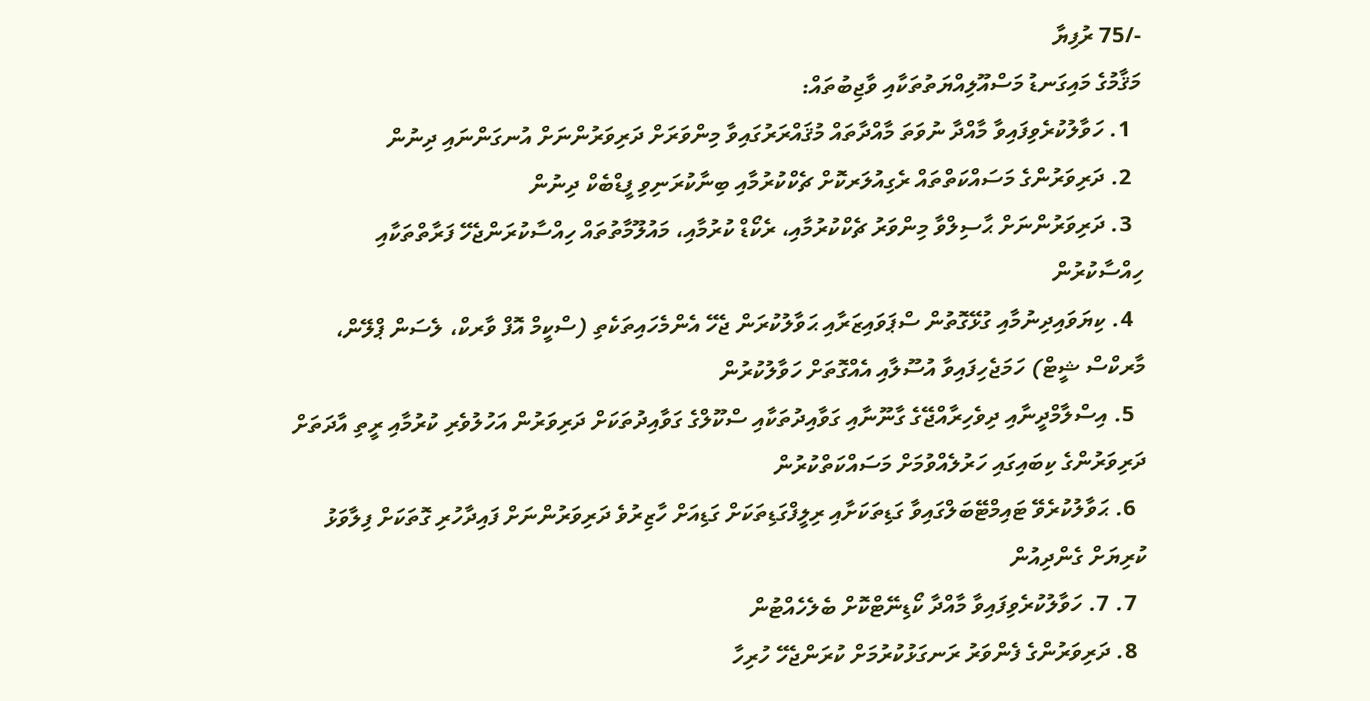-/75 ރުފިޔާ
މަޤާމުގެ މައިގަނޑު މަސްއޫލިއްޔަތުތަކާއި ވާޖިބުތައް:
  1. ހަވާލުކުރެވިފައިވާ މާއްދާ ނުވަތަ މާއްދާތައް މުޤައްރަރުގައިވާ މިންވަރަށް ދަރިވަރުންނަށް އުނގަންނައި ދިނުން
  2. ދަރިވަރުންގެ މަސައްކަތްތައް ރެގިއުލަރކޮށް ޗެކްކުރުމާއި ބިނާކުރަނިވި ފީޑްބެކް ދިނުން
  3. ދަރިވަރުންނަށް ޙާސިލްވާ މިންވަރު ޗެކްކުރުމާއި، ރެކޯޑް ކުރުމާއި، މައުލޫމާތުތައް ހިއްސާކުރަންޖެހޭ ފަރާތްތަކާއި ހިއްސާކުރުން
  4. ކިޔަވައިދިނުމާއި ގުޅޭގޮތުން ސްޕަވައިޒަރާއި ޙަވާލުކުރަން ޖެހޭ އެންމެހައިތަކެތި (ސްކީމް އޮފް ވާރކް، ލެސަން ޕްލޭން، މާރކްސް ޝީޓް) ހަމަޖެހިފައިވާ އުސޫލާއި އެއްގޮތަށް ހަވާލުކުރުން
  5. އިސްލާމްދީނާއި ދިވެހިރާއްޖޭގެ ގާނޫނާއި ގަވާއިދުތަކާއި ސްކޫލްގެ ގަވާއިދުތަކަށް ދަރިވަރުން އަހުލުވެރި ކުރުމާއި ރީތި އާދަތަށް ދަރިވަރުންގެ ކިބައިގައި ހަރުލެއްވުމަށް މަސައްކަތްކުރުން
  6. ޙަވާލުކުރެވޭ ޓައިމްޓޭބަލްގައިވާ ގަޑިތަކަށާއި ރިލީފްގަޑިތަކަށް ގަޑިއަށް ހާޒިރުވެ ދަރިވަރުންނަށް ފައިދާހުރި ގޮތަކަށް ފިލާވަޅު ކުރިޔަށް ގެންދިއުން
  7. 7. ހަވާލުކުރެވިފައިވާ މާއްދާ ކޯޑިނޭޓްކޮށް ބެލެހެއްޓުން
  8. ދަރިވަރުންގެ ފެންވަރު ރަނގަޅުކުރުމަށް ކުރަންޖެހޭ ހުރިހާ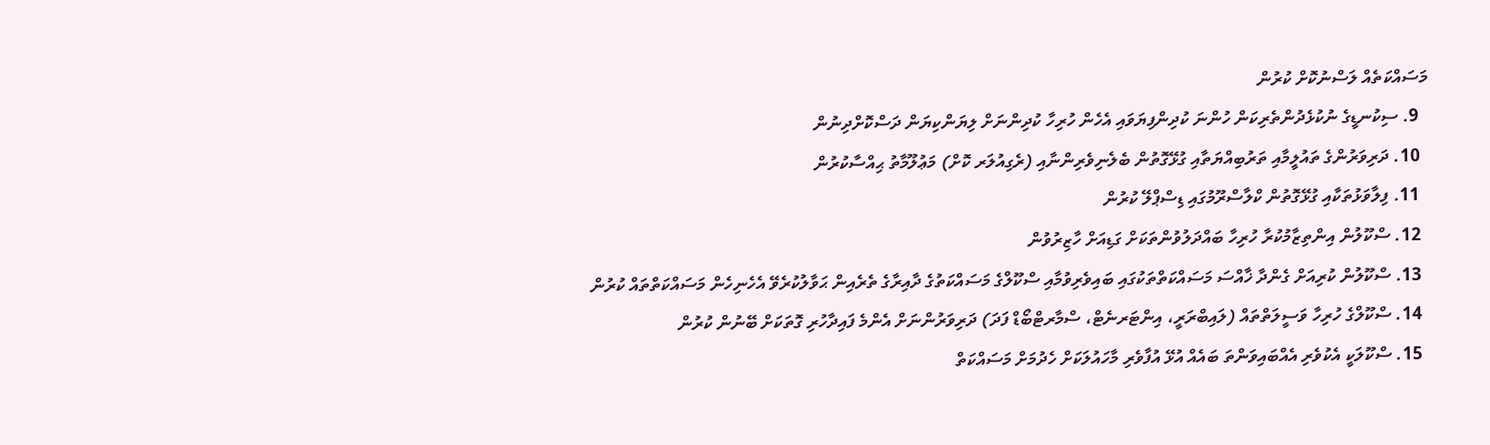މަސައްކަތެއް ލަސްނުކޮށް ކުރުން
  9. ސިކުނޑީގެ ނުކުޅެދުންތެރިކަން ހުންނަ ކުދިންފިޔަވައި އެހެން ހުރިހާ ކުދިންނަށް ލިޔަންކިޔަން ދަސްކޮށްދިނުން
  10. ދަރިވަރުންގެ ތައުލީމާއި ތަރުބިއްޔަތާއި ގުޅޭގޮތުން ބެލެނިވެރިންނާއި (ރެގިއުލަރ ކޮށް) މަޢުލޫމާތު ޙިއްސާކުރުން
  11. ފިލާވަޅުތަކާއި ގުޅޭގޮތުން ކްލާސްރޫމުގައި ޑިސްޕްލޭ ކުރުން
  12. ސްކޫލުން އިންތިޒާމުކުރާ ހުރިހާ ބައްދަލުވުންތަކަށް ގަޑިއަށް ހާޒިރުވުން
  13. ސްކޫލުން ކުރިއަށް ގެންދާ ޚާއްސަ މަސައްކަތްތަކުގައި ބައިވެރިވުމާއި ސްކޫލްގެ މަސައްކަތުގެ ދާއިރާގެ ތެރެއިން ޙަވާލުކުރެވޭ އެހެނިހެން މަސައްކަތްތައް ކުރުން
  14. ސްކޫލްގެ ހުރިހާ ވަސީލަތްތައް (ލައިބްރަރީ، އިންޓަރނެޓް، ސްމާރޓްބޯޑް ފަދަ) ދަރިވަރުންނަށް އެންމެ ފައިދާހުރި ގޮތަކަށް ބޭނުން ކުރުން
  15. ސްކޫލަކީ އެކުވެރި އެއްބައިވަންތަ ބައެއް އުޅޭ އުފާވެރި މާހައުލަކަށް ހެދުމަށް މަސައްކަތް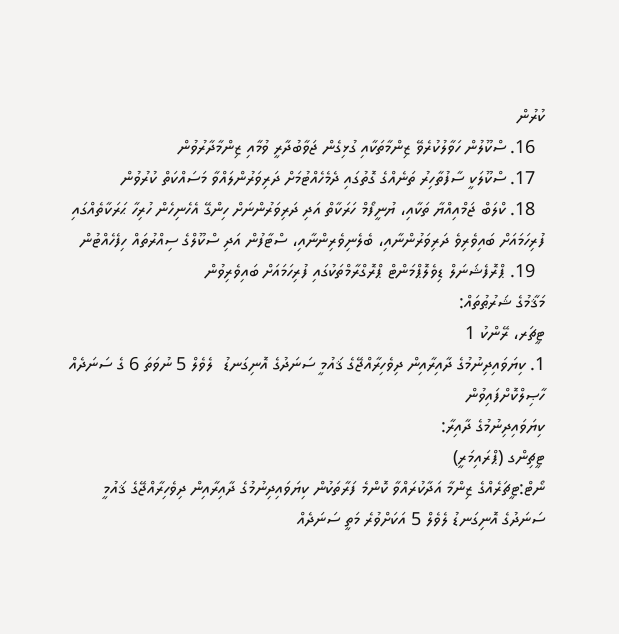ކުރުން
  16. ސްކޫލުން ހަވާލުކުރެވޭ ޒިންމާތަކާއި ގުޅިގެން ޖަވާބުދާރީ ވުމާއި ޒިންމާދާރުވުން
  17. ސްކޫލަކީ ސާފުތާހިރު ތަނެއްގެ ގޮތުގައި ދެމެހެއްޓުމަށް ދަރިވަރުންލައްވާ މަސައްކަތް ކުރުވުން
  18. ކްލަބް ޖަމްއިއްޔާ ތަކާއި، ޔުނީފޯމް ހަރަކާތް އަދި ދަރިވަރުންނަށް ހިންގޭ އެހެނިހެން ހުރިހާ ޙަރަކާތެއްގައި ފުރިހަމައަށް ބައިވެރިވެ ދަރިވަރުންނާއި، ބެލެނިވެރިންނާއި، ސްޓާފުން އަދި ސްކޫލްގެ ސިއްރުތައް ހިފެހެއްޓުން
  19. ޕްރޮފެޝަނަލް ޑިވެލޮޕްމަންޓް ޕްރޮގްރާމްތަކުގައި ފުރިހަމައަށް ބައިވެރިވުން
މަޤާމުގެ ޝަރުޠުތައް:
ޓީޗަރ، ރޭންކު 1
1. ކިޔަވައިދިނުމުގެ ދާއިރާއިން ދިވެހިރާއްޖޭގެ ޤައުމީ ސަނަދުގެ އޮނިގަނޑު  ލެވެލް 5 ނުވަތަ 6 ގެ ސަނަދެއް ހާޞިލްކޮށްފައިވުން
ކިޔަވައިދިނުމުގެ ދާއިރާ:
ޓީޗިންގ (ޕްރައިމަރީ)
ނޯޓް:ޓީޗަރެއްގެ ޒިންމާ އަދާކުރައްވާ ކޮންމެ ފަރާތަކުން ކިޔަވައިދިނުމުގެ ދާއިރާއިން ދިވެހިރާއްޖޭގެ ޤައުމީ ސަނަދުގެ އޮނިގަނޑު ލެވެލް 5 އަކަށްވުރެ މަތީ ސަނަދެއް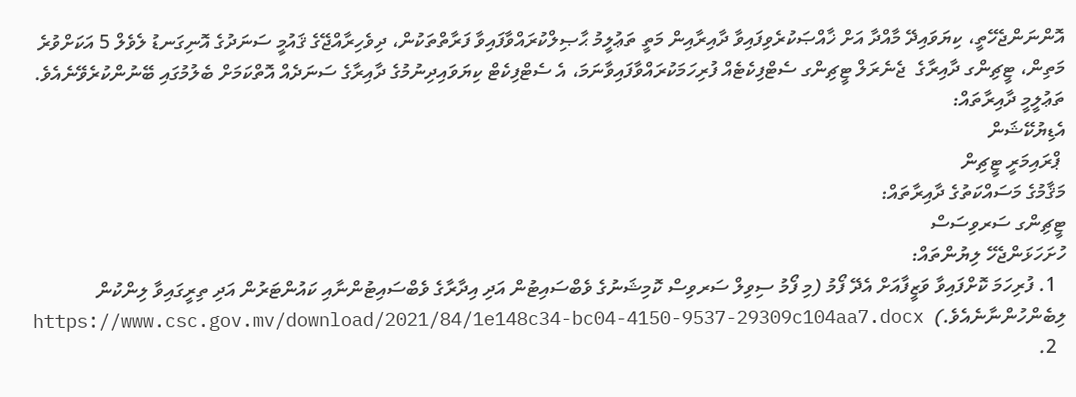އޮންނަންޖެހޭތީ، ކިޔަވައިދޭ މާއްދާ އަށް ޚާއްޞަކުރެވިފައިވާ ދާއިރާއިން މަތީ ތަޢުލީމު ޙާޞިލްކުރައްވާފައިވާ ފަރާތްތަކުން، ދިވެހިރާއްޖޭގެ ޤައުމީ ސަނަދުގެ އޮނިގަނޑު ލެވެލް 5 އަކަށްވުރެ މަތިން، ޓީޗިންގ ދާއިރާގެ  ޖެނެރަލް ޓީޗިންގ ސެޓްފިކެޓެއް ފުރިހަމަކުރައްވާފައިވާނަމަ، އެ ސެޓްފިކެޓް ކިޔަވައިދިނުމުގެ ދާއިރާގެ ސަނަދެއް އޮތްކަމަށް ބެލުމުގައި ބޭނުންކުރެވޭނެއެވެ.
ތަޢުލީމީ ދާއިރާތައް:
އެޑިޔުކޭޝަން
 ޕްރައިމަރީ ޓީޗިން
މަޤާމުގެ މަސައްކަތުގެ ދާއިރާތައް:
ޓީޗިންގ ސަރވިސަސް
ހުށަހަޅަންޖެހޭ ލިޔުންތައް:
  1. ފުރިހަމަ ކޮށްފައިވާ ވަޒީފާއަށް އެދޭ ފޯމު (މި ފޯމު ސިވިލް ސަރވިސް ކޮމިޝަނުގެ ވެބްސައިޓުން އަދި އިދާރާގެ ވެބްސައިޓުންނާއި ކައުންޓަރުން އަދި ތިރީގައިވާ ލިންކުން ލިބެންހުންނާނެއެވެ.)  https://www.csc.gov.mv/download/2021/84/1e148c34-bc04-4150-9537-29309c104aa7.docx
  2.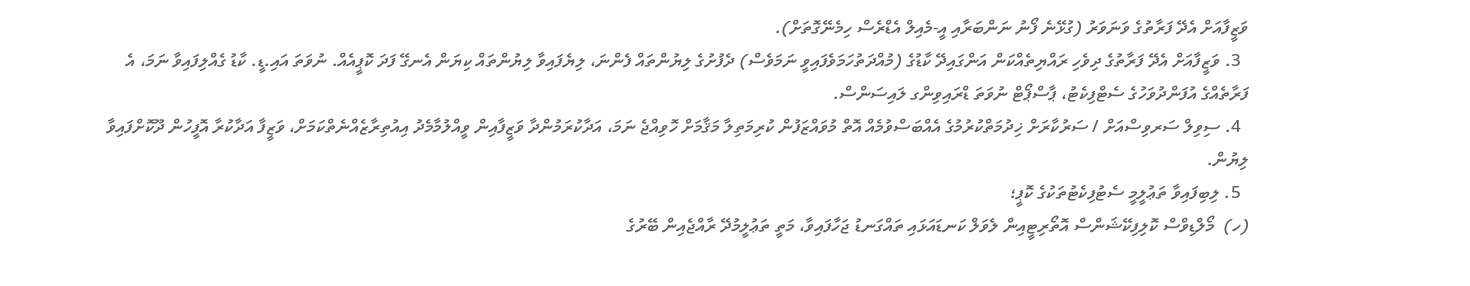ވަޒީފާއަށް އެދޭ ފަރާތުގެ ވަނަވަރު (ގުޅޭނެ ފޯނު ނަންބަރާއި އީ-މެއިލް އެޑްރެސް ހިމެނޭގޮތަށް).
  3. ވަޒީފާއަށް އެދޭ ފަރާތުގެ ދިވެހި ރައްޔިތެއްކަން އަންގައިދޭ ކާޑުގެ (މުއްދަތުހަމަވެފައިވީ ނަމަވެސް) ދެފުށުގެ ލިޔުންތައް ފެންނަ، ލިޔެފައިވާ ލިޔުންތައް ކިޔަން އެނގޭ ފަދަ ކޮޕީއެއް. ނުވަތަ އައި.ޑީ. ކާޑު ގެއްލިފައިވާ ނަމަ، އެ ފަރާތެއްގެ އުފަންދުވަހުގެ ސެޓްފިކެޓު، ޕާސްޕޯޓް ނުވަތަ ޑްރައިވިންގ ލައިސަންސް.
  4. ސިވިލް ސަރވިސްއަށް / ސަރުކާރަށް ޚިދުމަތްކުރުމުގެ އެއްބަސްވުމެއް އޮތް މުވައްޒަފުން ކުރިމަތިލާ މަޤާމަށް ހޮވިއްޖެ ނަމަ، އަދާކުރަމުންދާ ވަޒީފާއިން ވީއްލުމާމެދު އިއުތިރާޒެއްނެތްކަމަށް، ވަޒީފާ އަދާކުރާ އޮފީހުން ދޫކޮށްފައިވާ ލިޔުން.
  5. ލިބިފައިވާ ތަޢުލީމީ ސެޓުފިކެޓުތަކުގެ ކޮޕީ؛
(ހ)  މޯލްޑިވްސް ކޮލިފިކޭޝަންސް އޮތޯރިޓީއިން ލެވަލް ކަނޑައަޅައި ތައްގަނޑު ޖަހާފައިވާ، މަތީ ތަޢުލީމުދޭ ރާއްޖެއިން ބޭރުގެ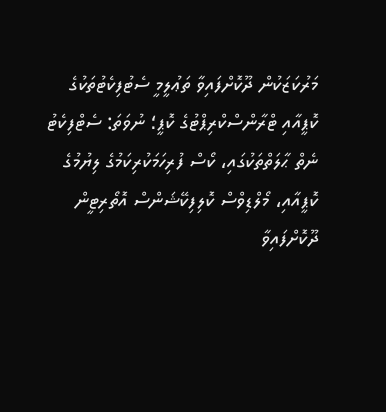މަރުކަޒަކުން ދޫކޮށްފައިވާ ތަޢުލީމީ ސެޓުފިކެޓުތަކުގެ ކޮޕީއާއި ޓްރާންސްކްރިޕްޓުގެ ކޮޕީ؛ ނުވަތަ: ސެޓްފިކެޓު ނެތް ޙާލަތްތަކުގައި، ކޯސް ފުރިހަމަކުރިކަމުގެ ލިޔުމުގެ ކޮޕީއާއި، މޯލްޑިވްސް ކޮލިފިކޭޝަންސް އޮތޯރިޓީން ދޫކޮށްފައިވާ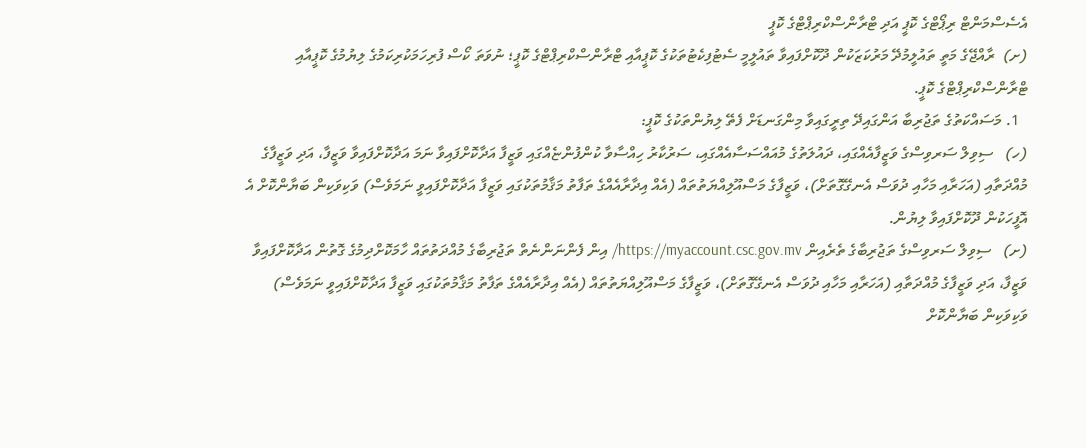އެސެސްމަންޓް ރިޕޯޓްގެ ކޮޕީ އަދި ޓްރާންސްކްރިޕްޓްގެ ކޮޕީ
(ށ)  ރާއްޖޭގެ މަތީ ތައުލީމުދޭ މަރުކަޒަކުން ދޫކޮށްފައިވާ ތައުލީމީ ސެޓުފިކެޓުތަކުގެ ކޮޕީއާއި ޓްރާންސްކްރިޕްޓްގެ ކޮޕީ؛ ނުވަތަ ކޯސް ފުރިހަމަކުރިކަމުގެ ލިޔުމުގެ ކޮޕީއާއި ޓްރާންސްކްރިޕްޓްގެ ކޮޕީ.
  1. މަސައްކަތުގެ ތަޖުރިބާ އަންގައިދޭ ތިރީގައިވާ މިންގަނޑަށް ފެތޭ ލިޔުންތަކުގެ ކޮޕީ:
(ހ)   ސިވިލް ސަރވިސްގެ ވަޒީފާއެއްގައި، ދައުލަތުގެ މުއައްސަސާއެއްގައި، ސަރުކާރު ހިއްސާވާ ކުންފުންޏެއްގައި ވަޒީފާ އަދާކޮށްފައިވާ ނަމަ އަދާކޮށްފައިވާ ވަޒީފާ، އަދި ވަޒީފާގެ މުއްދަތާއި (އަހަރާއި މަހާއި ދުވަސް އެނގޭގޮތަށް)، ވަޒީފާގެ މަސްއޫލިއްޔަތުތައް (އެއް އިދާރާއެއްގެ ތަފާތު މަޤާމުތަކުގައި ވަޒީފާ އަދާކޮށްފައިވީ ނަމަވެސް) ވަކިވަކިން ބަޔާންކޮށް އެ އޮފީހަކުން ދޫކޮށްފައިވާ ލިޔުން.
(ށ)   ސިވިލް ސަރވިސްގެ ތަޖުރިބާގެ ތެރެއިން https://myaccount.csc.gov.mv/ އިން ފެންނަންނެތް ތަޖުރިބާގެ މުއްދަތުތައް ހާމަކޮށްދިމުގެ ގޮތުން އަދާކޮށްފައިވާ ވަޒީފާ، އަދި ވަޒީފާގެ މުއްދަތާއި (އަހަރާއި މަހާއި ދުވަސް އެނގޭގޮތަށް)، ވަޒީފާގެ މަސްއޫލިއްޔަތުތައް (އެއް އިދާރާއެއްގެ ތަފާތު މަޤާމުތަކުގައި ވަޒީފާ އަދާކޮށްފައިވީ ނަމަވެސް) ވަކިވަކިން ބަޔާންކޮށް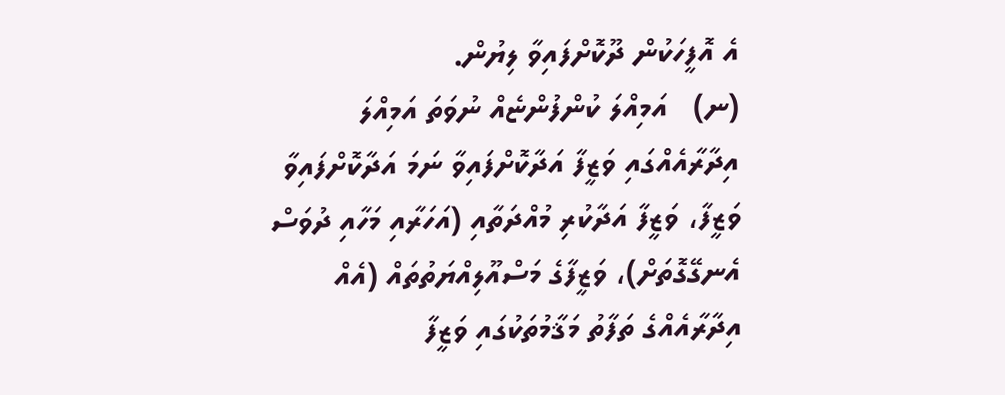އެ އޮފީހަކުން ދޫކޮށްފައިވާ ލިޔުން.
(ނ)   އަމިއްލަ ކުންފުންޏެއް ނުވަތަ އަމިއްލަ އިދާރާއެއްގައި ވަޒީފާ އަދާކޮށްފައިވާ ނަމަ އަދާކޮށްފައިވާ ވަޒީފާ، ވަޒީފާ އަދާކުރި މުއްދަތާއި (އަހަރާއި މަހާއި ދުވަސް އެނގޭގޮތަށް)، ވަޒީފާގެ މަސްއޫލިއްޔަތުތައް (އެއް އިދާރާއެއްގެ ތަފާތު މަޤާމުތަކުގައި ވަޒީފާ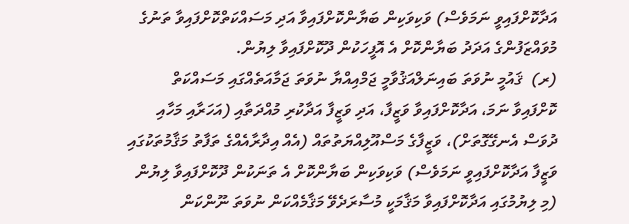އަދާކޮށްފައިވީ ނަމަވެސް) ވަކިވަކިން ބަޔާންކޮށްފައިވާ އަދި މަސައްކަތްކޮށްފައިވާ ތަނުގެ މުވައްޒަފުންގެ އަދަދު ބަޔާންކޮށް އެ އޮފީހަކުން ދޫކޮށްފައިވާ ލިޔުން.
(ރ)  ޤައުމީ ނުވަތަ ބައިނަލްއަޤުވާމީ ޖަމްއިއްޔާ ނުވަތަ ޖަމާއަތެއްގައި މަސައްކަތް ކޮށްފައިވާ ނަމަ، އަދާކޮށްފައިވާ ވަޒީފާ، އަދި ވަޒީފާ އަދާކުރި މުއްދަތާއި (އަހަރާއި މަހާއި ދުވަސް އެނގޭގޮތަށް)، ވަޒީފާގެ މަސްއޫލިއްޔަތުތައް (އެއް އިދާރާއެއްގެ ތަފާތު މަޤާމުތަކުގައި ވަޒީފާ އަދާކޮށްފައިވީ ނަމަވެސް) ވަކިވަކިން ބަޔާންކޮށް އެ ތަނަކުން ދޫކޮށްފައިވާ ލިޔުން (މި ލިޔުމުގައި އަދާކޮށްފައިވާ މަޤާމަކީ މުސާރަދެވޭ މަޤާމެއްކަން ނުވަތަ ނޫންކަން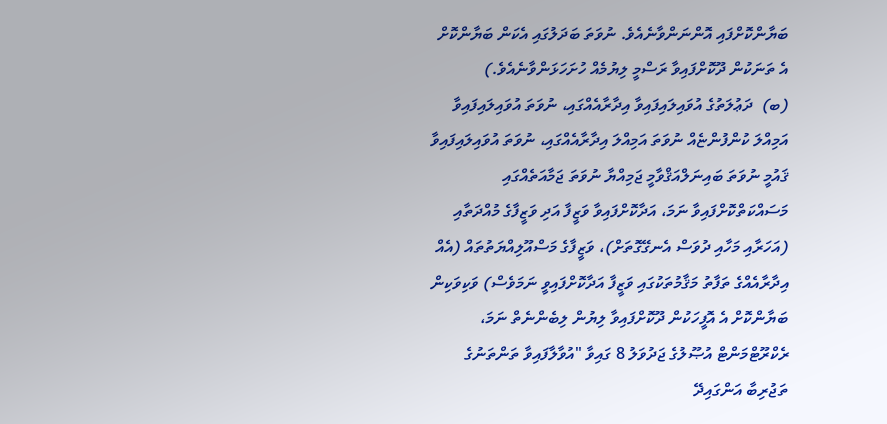ބަޔާންކޮށްފައި އޮންނަންވާނެއެވެ. ނުވަތަ ބަދަލުގައި އެކަން ބަޔާންކޮށް އެ ތަނަކުން ދޫކޮށްފައިވާ ރަސްމީ ލިޔުމެއް ހުށަހަޅަންވާނެއެވެ.)
(ބ)  ދަޢުލަތުގެ އުވައިލައިފައިވާ އިދާރާއެއްގައި، ނުވަތަ އުވައިލައިފައިވާ އަމިއްލަ ކުންފުންޏެއް ނުވަތަ އަމިއްލަ އިދާރާއެއްގައި، ނުވަތަ އުވައިލައިފައިވާ ޤައުމީ ނުވަތަ ބައިނަލްއަޤްވާމީ ޖަމިއްޔާ ނުވަތަ ޖަމާއަތެއްގައި މަސައްކަތްކޮށްފައިވާ ނަމަ، އަދާކޮށްފައިވާ ވަޒީފާ އަދި ވަޒީފާގެ މުއްދަތާއި (އަހަރާއި މަހާއި ދުވަސް އެނގޭގޮތަށް)، ވަޒީފާގެ މަސްއޫލިއްޔަތުތައް (އެއް އިދާރާއެއްގެ ތަފާތު މަޤާމުތަކުގައި ވަޒީފާ އަދާކޮށްފައިވީ ނަމަވެސް) ވަކިވަކިން ބަޔާންކޮށް އެ އޮފީހަކުން ދޫކޮށްފައިވާ ލިޔުން ލިބެންނެތް ނަމަ، ރެކްރޫޓްމަންޓް އުޞޫލުގެ ޖަދުވަލު 8 ގައިވާ "އުވާލާފައިވާ ތަންތަނުގެ ތަޖުރިބާ އަންގައިދޭ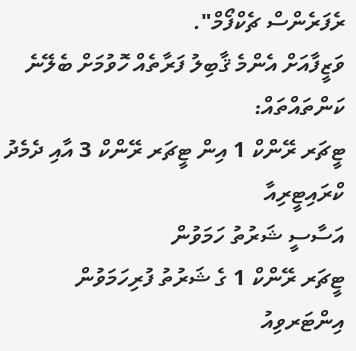ރެފަރެންސް ޗެކްފޯމް".
ވަޒީފާއަށް އެންމެ ޤާބިލު ފަރާތެއް ހޮވުމަށް ބެލޭނެ ކަންތައްތައް:
ޓީޗަރ ރޭންކް 1 އިން ޓީޗަރ ރޭންކް 3 އާއި ދެމެދު ކްރައިޓީރިއާ
އަސާސީ ޝަރުތު ހަމަވުން
ޓީޗަރ ރޭންކް 1 ގެ ޝަރުތު ފުރިހަމަވުން
އިންޓަރވިއު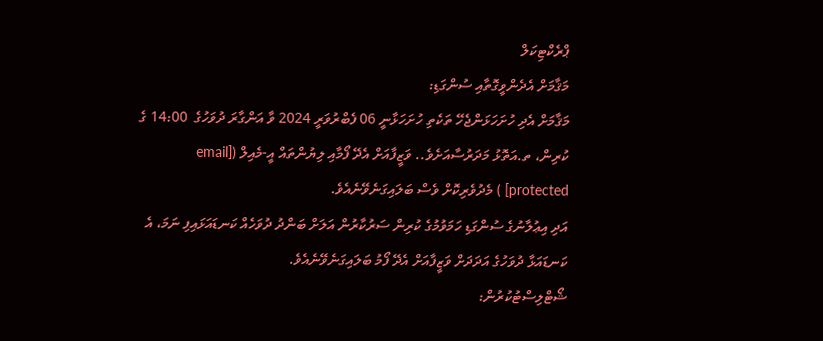ޕްރެކްޓިކަލް
މަޤާމަށް އެދެންވީގޮތާއި ސުންގަޑި:
މަޤާމަށް އެދި ހުށަހަޅަންޖެހޭ ތަކެތި ހުށަހަޅާނީ 06 ފެބްރުވަރީ 2024 ވާ އަންގާރަ ދުވަހުގެ  14:00 ގެ ކުރިން، ތ.އަތޮޅު މަދަރުސާއަށެވެ.. ވަޒީފާއަށް އެދޭ ފޯމާއި ލިޔުންތައް އީ-މެއިލް ([email protected] ) މެދުވެރިކޮށް ވެސް ބަލައިގަނެވޭނެއެވެ.
އަދި އިޢުލާނުގެ ސުންގަޑި ހަމަވުމުގެ ކުރިން ސަރުކާރުން އަލަށް ބަންދު ދުވަހެއް ކަނޑައަޅައިފި ނަމަ، އެ ކަނޑައަޅާ ދުވަހުގެ އަދަދަށް ވަޒީފާއަށް އެދޭ ފޯމު ބަލައިގަނެވޭނެއެވެ.
ޝޯޓްލިސްޓުކުރުން: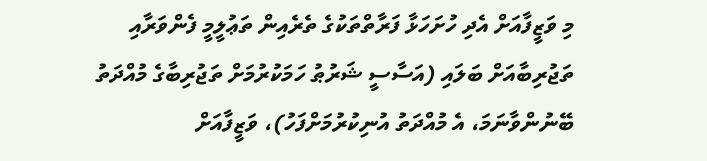މި ވަޒީފާއަށް އެދި ހުށަހަޅާ ފަރާތްތަކުގެ ތެރެއިން ތަޢުލީމީ ފެންވަރާއި ތަޖުރިބާއަށް ބަލައި (އަސާސީ ޝަރުޠު ހަމަކުރުމަށް ތަޖުރިބާގެ މުއްދަތު ބޭނުންވާނަމަ، އެ މުއްދަތު އުނިކުރުމަށްފަހު)، ވަޒީފާއަށް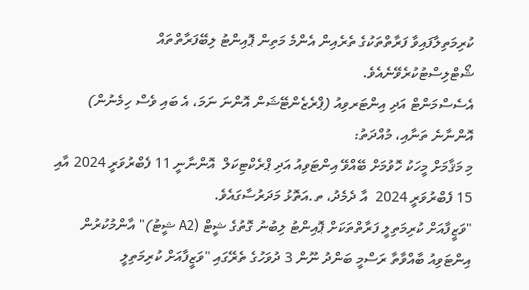ކުރިމަތިލާފައިވާ ފަރާތްތަކުގެ ތެރެއިން އެންމެ މަތިން ޕޮއިންޓު ލިބޭފަރާތްތައް ޝޯޓްލިސްޓުކުރެވޭނެއެވެ.
އެސެސްމަންޓް އަދި އިންޓަރވިއު (ޕްރެޒެންޓޭޝަން އޮންނަ ނަމަ، އެ ބައި ވެސް ހިމެނުން) އޮންނާނެ ތަނާއި، މުއްދަތު:
މި މަޤާމަށް މީހަކު ހޮވުމަށް ބޭއްވޭ އިންޓަވިއު އަދި ޕްރެކްޓިކަލް  އޮންނާނީ 11 ފެބްރުވަރީ 2024 އާއި 15 ފެބްރުވަރީ 2024  އާ ދެމެދު، ތ.އަތޮޅު މަދަރުސާގައެވެ.
"ވަޒީފާއަށް ކުރިމަތިލީ ފަރާތްތަކަށް ޕޮއިންޓު ލިބުނު ގޮތުގެ ޝީޓް (A2 ޝީޓު)" އާންމުކުރުން
އިންޓަވިއު ބާއްވާތާ ރަސްމީ ބަންދު ނޫން 3 ދުވަހުގެ ތެރޭގައި "ވަޒީފާއަށް ކުރިމަތިލީ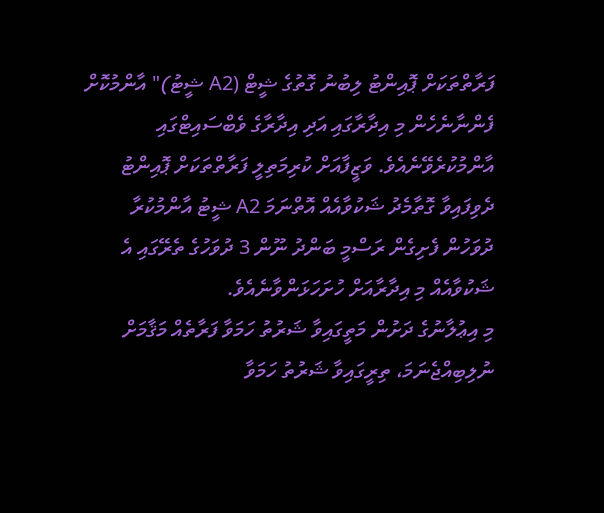ފަރާތްތަކަށް ޕޮއިންޓު ލިބުނު ގޮތުގެ ޝީޓް (A2 ޝީޓު)" އާންމުކޮށް ފެންނާނެހެން މި އިދާރާގައި އަދި އިދާރާގެ ވެބްސައިޓްގައި އާންމުކުރެވޭނެއެވެ. ވަޒީފާއަށް ކުރިމަތިލީ ފަރާތްތަކަށް ޕޮއިންޓު ދެވިފައިވާ ގޮތާމެދު ޝަކުވާއެއް އޮތްނަމަ A2 ޝީޓު އާންމުކުރާ ދުވަހުން ފެށިގެން ރަސްމީ ބަންދު ނޫން 3 ދުވަހުގެ ތެރޭގައި އެ ޝަކުވާއެއް މި އިދާރާއަށް ހުށަހަޅަންވާނެއެވެ.
މި އިޢުލާނުގެ ދަށުން މަތީގައިވާ ޝަރުތު ހަމަވާ ފަރާތެއް މަޤާމަށް ނުލިބިއްޖެނަމަ، ތިރީގައިވާ ޝަރުތު ހަމަވާ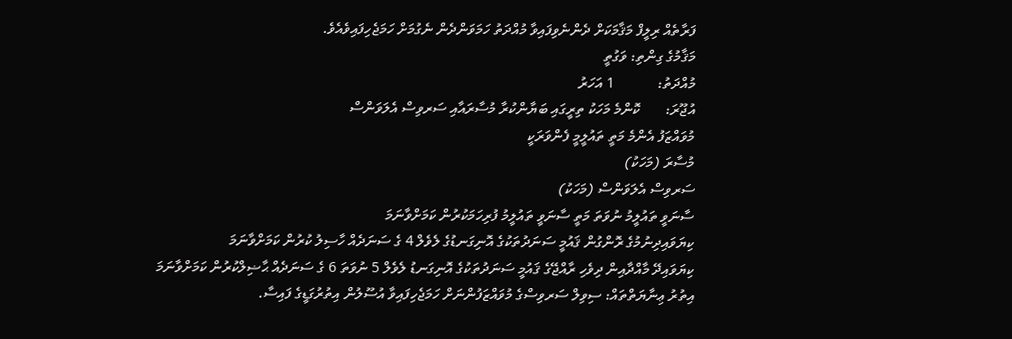ފަރާތެއް ރިލީފް މަޤާމަކަށް ދެންނެވިފައިވާ މުއްދަތު ހަމަވަންދެން ނެގުމަށް ހަމަޖެހިފައިވެއެވެ.
މަޤާމުގެ ގިންތި: ވަގުތީ
މުއްދަތު:            1 އަހަރު
އުޖޫރަ:       ކޮންމެ މަހަކު ތިރީގައި ބަޔާންކުރާ މުސާރައާއި ސަރވިސް އެލަވަންސް
މުވައްޒަފު އެންމެ މަތީ ތައުލީމީ ފެންވަރަކީ
މުސާރަ (މަހަކު)
ސަރވިސް އެލަވަންސް (މަހަކު)
ސާނަވީ ތައުލީމު ނުވަތަ މަތީ ސާނަވީ ތައުލީމު ފުރިހަމަކުރުން ކަމަށްވާނަމަ
ކިޔަވައިދިނުމުގެ ރޮންގުން ޤައުމީ ސަނަދުތަކުގެ އޮނިގަނޑުގެ ލެވެލް 4 ގެ ސަނަދެއް ހާސިލު ކުރުން ކަމަށްވާނަމަ
ކިޔަވައިދޭ މާއްދާއިން ދިވެހި ރާއްޖޭގެ ޤައުމީ ސަނަދުތަކުގެ އޮނިގަނޑު ލެވެލް 5 ނުވަތަ 6 ގެ ސަނަދެއް ޙާޟިލްކުރުން ކަމަށްވާނަމަ
އިތުރު ޢިނާޔަތްތައް: ސިވިލް ސަރވިސްގެ މުވައްޒަފުންނަށް ހަމަޖެހިފައިވާ އުސޫލުން އިތުރުގަޑީގެ ފައިސާ.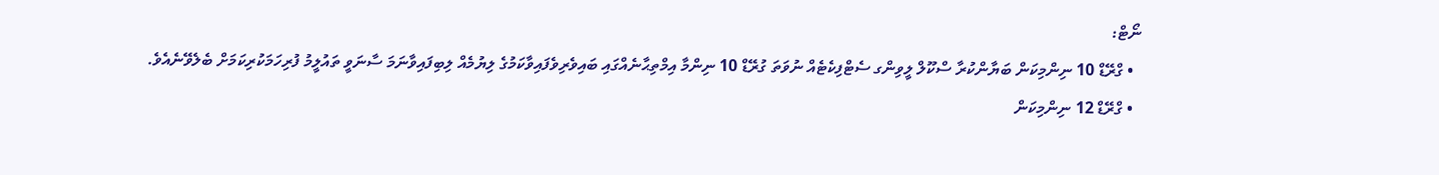ނޯޓް:
  • ގްރޭޑް 10 ނިންމިކަން ބަޔާންކުރާ ސްކޫލް ލީވިންގ ސެޓްފިކެޓެއް ނުވަތަ ގުރޭޑް 10 ނިންމާ އިމްތިޙާނެއްގައި ބައިވެރިވެފައިވާކަމުގެ ލިޔުމެއް ލިބިފައިވާނަމަ ސާނަވީ ތައުލީމު ފުރިހަމަކުރިކަމަށް ބެލެވޭނެއެވެ.
  • ގްރޭޑް 12 ނިންމިކަން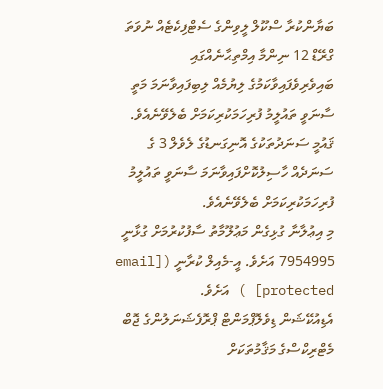ބަޔާންކުރާ ސްކޫލް ލީވިންގެ ސެޓްފިކެޓެއް ނުވަތަ ގްރޭޑް 12 ނިންމާ އިމްތިޙާނެއްގައި ބައިވެރިވެފައިވާކަމުގެ ލިޔުމެއް ލިބިފައިވާނަމަ މަތީ ސާނަވީ ތައުލީމު ފުރިހަމަކުރިކަމަށް ބެލެވޭނެއެވެ.
ޤައުމީ ސަނަދުތަކުގެ އޮނިގަނޑުގެ ލެވެލް 3 ގެ ސަނަދެއް ހާސިލުކޮށްފައިވާނަމަ ސާނަވީ ތައުލީމު ފުރިހަމަކުރިކަމަށް ބެލެވޭނެއެވެ.
މި އިޢުލާނާ ގުޅިގެން މަޢުލޫމާތު ސާފުކުރުމަށް ގުޅާނީ 7954995 އަށެވެ. އީ-މެއިލް ކުރާނީ ([email protected] ) އަށެވެ.
އެޑިއުކޭޝަން ޑިވެލޮޕްމަންޓް ޕްރޮފެޝަނަލުންގެ ޖޮބް މެޓްރިކްސްގެ މަޤާމުތަކަށް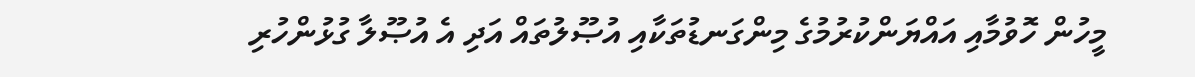މީހުން ހޮވުމާއި އައްޔަންކުރުމުގެ މިންގަނޑުތަކާއި އުޞޫލުތައް އަދި އެ އުޞޫލާ ގުޅުންހުރި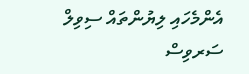އެންމެހައި ލިޔުންތައް ސިވިލް ސަރވިސް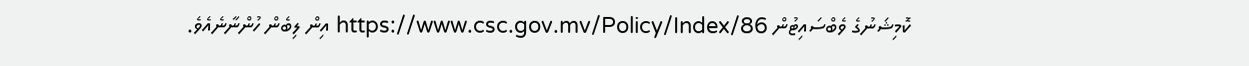ކޮމިޝަނުގެ ވެބްސައިޓުން https://www.csc.gov.mv/Policy/Index/86 އިން ލިބެން ހުންނާނެއެވެ.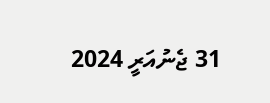31 ޖެނުއަރީ 2024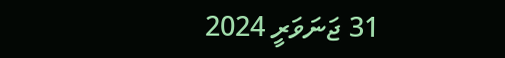31 ޖަނަވަރީ 2024